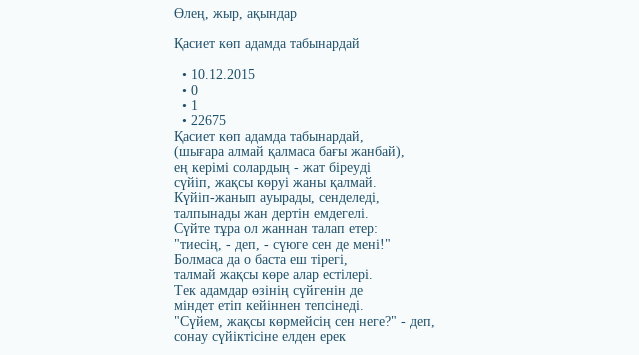Өлең, жыр, ақындар

Қасиет көп адамда табынардай

  • 10.12.2015
  • 0
  • 1
  • 22675
Қасиет көп адамда табынардай,
(шығара алмай қалмаса бағы жанбай),
ең керімі солардың - жат біреуді
сүйіп, жақсы көруі жаны қалмай.
Күйіп-жанып ауырады, сенделеді,
талпынады жан дертін емдегелі.
Сүйте тұра ол жаннан талап етер:
"тиесің, - деп, - сүюге сен де мені!"
Болмаса да о баста еш тірегі,
талмай жақсы көре алар естілері.
Тек адамдар өзінің сүйгенін де
міндет етіп кейіннен тепсінеді.
"Сүйем, жақсы көрмейсің сен неге?" - деп,
сонау сүйіктісіне елден ерек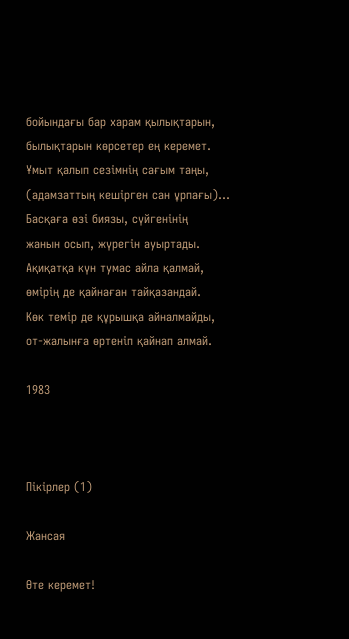бойындағы бар харам қылықтарын,
былықтарын көрсетер ең керемет.
Ұмыт қалып сезімнің сағым таңы,
(адамзаттың кешірген сан ұрпағы)...
Басқаға өзі биязы, сүйгенінің
жанын осып, жүрегін ауыртады.
Ақиқатқа күн тумас айла қалмай,
өмірің де қайнаған тайқазандай.
Көк темір де құрышқа айналмайды,
от-жалынға өртеніп қайнап алмай.

1983



Пікірлер (1)

Жансая

Өте керемет!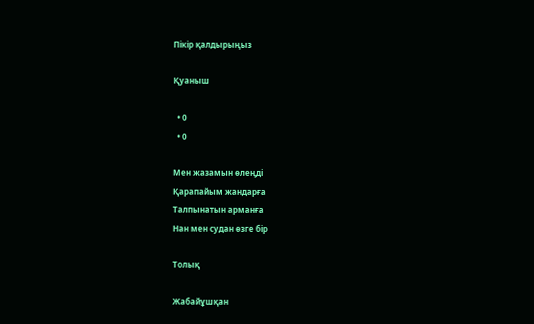Пікір қалдырыңыз

Қуаныш

  • 0
  • 0

Мен жазамын өлеңді
Қарапайым жандарға
Талпынатын арманға
Нан мен судан өзге бір

Толық

Жабайұшқан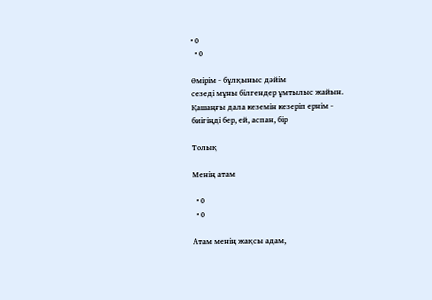• 0
  • 0

Өмірім - бұлқыныс дәйім
сезеді мұны білгендер ұмтылыс жайын.
Қашаңғы дала кеземін кезеріп ернім -
биігіңді бер, ей, аспан, бір

Толық

Менің атам

  • 0
  • 0

Атам менің жақсы адам,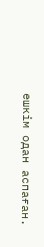ешкім одан аспаған.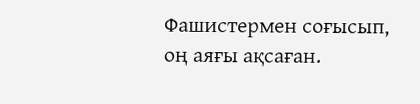Фашистермен соғысып,
оң аяғы ақсаған.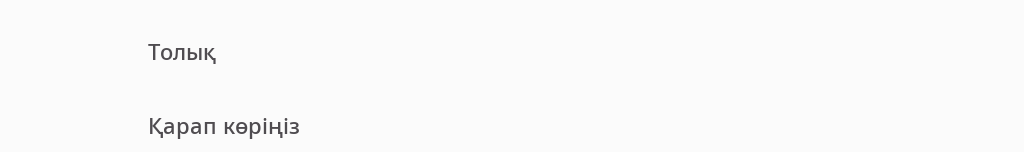Толық

Қарап көріңіз